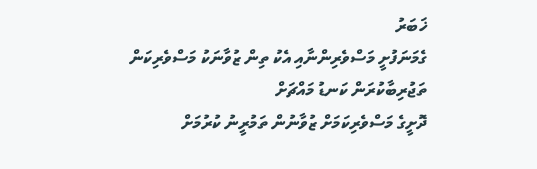ޚަބަރު
ގެމަނަފުށީ މަސްވެރިންނާއި އެކު ތިން ޒުވާނަކު މަސްވެރިކަން ތަޖުރިބާކުރަން ކަނޑު މައްޗަށް
ދޮށީގެ މަސްވެރިކަމަށް ޒުވާނުން ތަމުރީނު ކުރުމަށް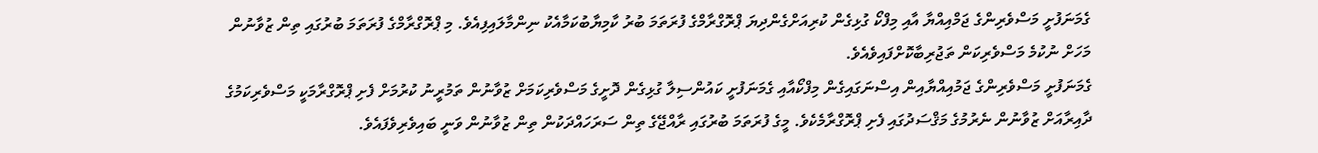ގެމަނަފުށީ މަސްވެރިންގެ ޖަމްއިއްޔާ އާއި މިފްކޯ ގުޅިގެން ކުރިއަށްގެންދިޔަ ޕްރޮގްރާމްގެ ފުރަތަމަ ބުރު ކާމިޔާބުކަމާއެކު ނިންމާލައިފިއެވެ. މި ޕްރޮގްރާމްގެ ފުރަތަމަ ބުރުގައި ތިން ޒުވާނުން މަހަށް ނުކުމެ މަސްވެރިކަން ތަޖުރިބާކޮށްފައިވެއެވެ.
ގެމަނަފުށީ މަސްވެރިންގެ ޖަމުއިއްޔާއިން އިސްނަގައިގެން މިފްކޯއާއި ގެމަނަފުށީ ކައުންސިލާ ގުޅިގެން ދޮށީގެ މަސްވެރިކަމަށް ޒުވާނުން ތަމުރީނު ކުރުމަށް ފެށި ޕްރޮގްރާމަކީ މަސްވެރިކަމުގެ ދާއިރާއަށް ޒުވާނުން ނެރުމުގެ މަޤްސަދުގައި ފެށި ޕްރޮގްރާމެކެވެ. މީގެ ފުރަތަމަ ބުރުގައި ރާއްޖޭގެ ތިން ސަރަހައްދަކުން ތިން ޒުވާނުން ވަނީ ބައިވެރިވެފައެވެ.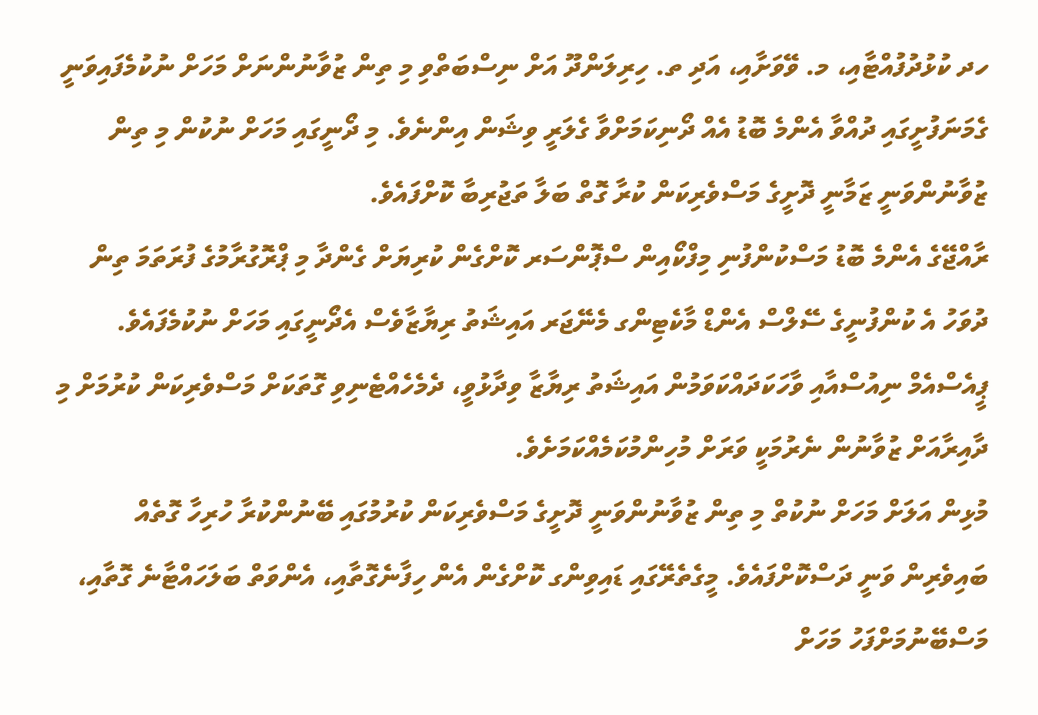ހދ ކުޅުދުފުއްޓާއި، މ. ވޭވަށާއި، އަދި ތ. ހިރިލަންދޫ އަށް ނިސްބަތްވި މި ތިން ޒުވާނުންނަށް މަހަށް ނުކުމެފައިވަނީ ގެމަނަފުށީގައި ދުއްވާ އެންމެ ބޮޑު އެއް ދޯނިކަމަށްވާ ގެލަރީ ވިޝަން އިންނެވެ. މި ދޯނީގައި މަހަށް ނުކުން މި ތިން ޒުވާނުންވަނީ ޒަމާނީ ދޮށީގެ މަސްވެރިކަން ކުރާ ގޮތް ބަލާ ތަޖުރިބާ ކޮށްފައެވެ.
ރާއްޖޭގެ އެންމެ ބޮޑު މަސްކުންފުނި މިފްކޯއިން ސްޕޮންސަރ ކޮށްގެން ކުރިޔަށް ގެންދާ މި ޕްރޮގުރާމުގެ ފުރަތަމަ ތިން ދުވަހު އެ ކުންފުނީގެ ސޭލްސް އެންޑް މާކެޓިންގ މެނޭޖަރ އައިޝަތު ރިޔާޒާވެސް އެދޯނީގައި މަހަށް ނުކުމެފައެވެ. ޕީއެސްއެމް ނިއުސްއާއި ވާހަކަދައްކަވަމުން އައިޝަތު ރިޔާޒާ ވިދާޅުވީ، ދެމެހެއްޓެނިވި ގޮތަކަށް މަސްވެރިކަން ކުރުމަށް މި ދާއިރާއަށް ޒުވާނުން ނެރުމަކީ ވަރަށް މުހިންމުކަމެއްކަމަށެވެ.
މުޅިން އަލަށް މަހަށް ނުކުތް މި ތިން ޒުވާނުންވަނީ ދޮށީގެ މަސްވެރިކަން ކުރުމުގައި ބޭނުންކުރާ ހުރިހާ ގޮތެއް ބައިވެރިން ވަނީ ދަސްކޮށްފައެވެ. މީގެތެރޭގައި ޑައިވިންގ ކޮށްގެން އެން ހިފާނެގޮތާއި، އެންވަތް ބަލަހައްޓާނެ ގޮތާއި، މަސްބޭނުމަށްފަހު މަހަށް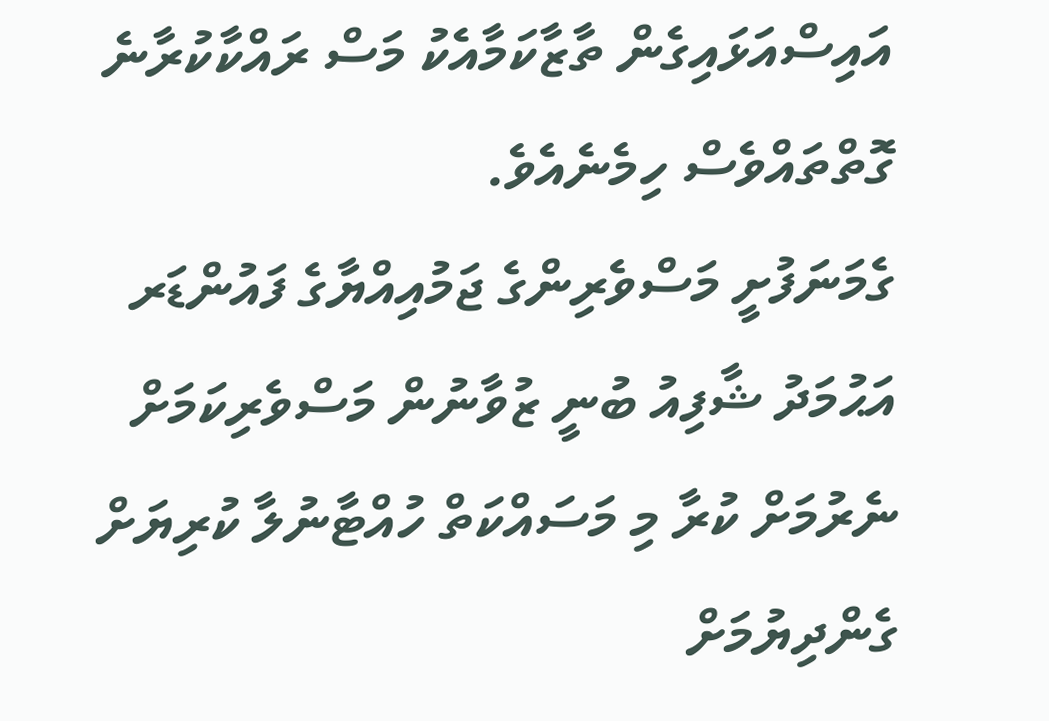އައިސްއަޅައިގެން ތާޒާކަމާއެކު މަސް ރައްކާކުރާނެ ގޮތްތައްވެސް ހިމެނެއެވެ.
ގެމަނަފުށީ މަސްވެރިންގެ ޖަމުއިއްޔާގެ ފައުންޑަރ އަޙުމަދު ޝާފިއު ބުނީ ޒުވާނުން މަސްވެރިކަމަށް ނެރުމަށް ކުރާ މި މަސައްކަތް ހުއްޓާނުލާ ކުރިޔަށް ގެންދިޔުމަށް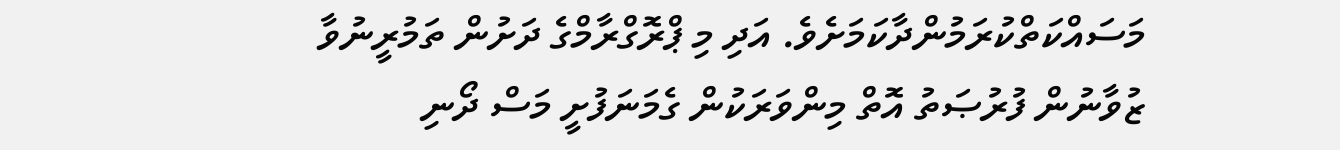މަސައްކަތްކުރަމުންދާކަމަށެވެ. އަދި މި ޕްރޮގްރާމްގެ ދަށުން ތަމުރީނުވާ ޒުވާނުން ފުރުޞަތު އޮތް މިންވަރަކުން ގެމަނަފުށީ މަސް ދޯނި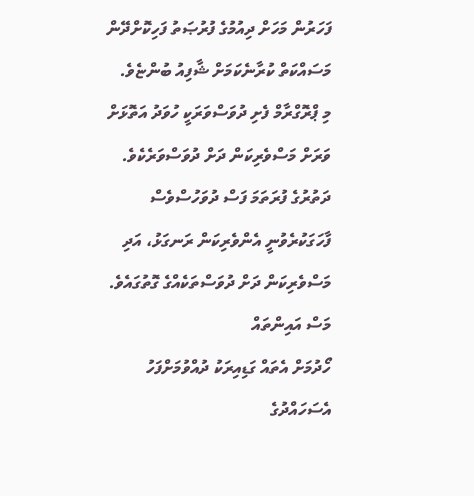ފަހަރުން މަހަށް ދިއުމުގެ ފުރުޞަތު ފަހިކޮށްދޭން މަސައްކަތް ކުރާނެކަމަށް ޝާފިއު ބުންޏެވެ.
މި ޕްރޮގްރާމް ފެށި ދުވަސްވަރަކީ ހުވަދު އަތޮޅަށް ވަރަށް މަސްވެރިކަން ދަށް ދުވަސްވަރެކެވެ. ދަތުރުގެ ފުރަތަމަ ފަސް ދުވަހުސްވެސް ފާހަގަކުރެވުނީ އެންވެރިކަން ރަނގަޅު، އަދި މަސްވެރިކަން ދަށް ދުވަސްތަކެއްގެ ގޮތުގައެވެ. މަސް އައިންތައް
ހޯދުމަށް އެތައް ގަޑިއިރަކު ދުއްވުމަށްފަހު އެސަހައްދުގެ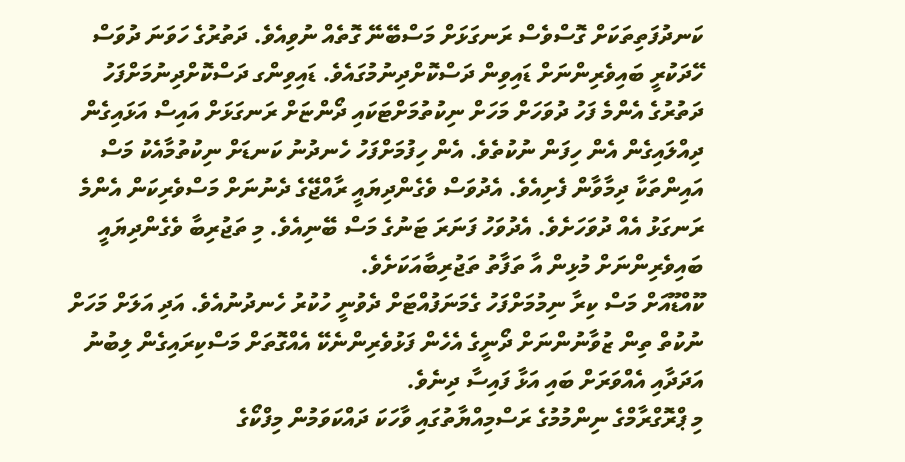ކަނދުފަތިތަކަށް ގޮސްވެސް ރަނގަޅަށް މަސްބޭނޭ ގޮތެއް ނުވިއެވެ. ދަތުރުގެ ހަވަނަ ދުވަސް ހޭދަކުރީ ބައިވެރިންނަށް ޑައިވިން ދަސްކޮށްދިނުމުގައެވެ. ޑައިވިންގ ދަސްކޮށްދިނުމަށްފަހު ދަތުރުގެ އެންމެ ފަހު ދުވަހަށް މަހަށް ނިކުތުމަށްޓަކައި ދޯންޏަށް ރަނގަޅަށް އައިސް އަޅައިގެން ދިއްލައިގެން އެން ހިފަން ނުކުތެވެ. އެން ހިފުމަށްފަހު ހެނދުނު ކަނޑަށް ނިކުތުމާއެކު މަސް އައިންތަކާ ދިމާވާން ފެށިއެވެ. އެދުވަސް ވެގެންދިޔައީ ރާއްޖޭގެ ދެނުނަށް މަސްވެރިކަން އެންމެ ރަނގަޅު އެއް ދުވަހަށެވެ. އެދުވަހު ފަނަރަ ޓަނުގެ މަސް ބޭނިއެވެ. މި ތަޖުރިބާ ވެގެންދިޔައީ ބައިވެރިންނަށް މުޅިން އާ ތަފާތު ތަޖުރިބާއަކަށެވެ.
ކޫއްޑޫއަށް މަސް ކިރާ ނިމުމަށްފަހު ގެމަނަފުއްޓަށް ދެވުނީ ހުކުރު ހެނދުނުއެވެ. އަދި އަލަށް މަހަށް ނުކުތް ތިން ޒުވާނުންނަށް ދޯނީގެ އެހެން ފަޅުވެރިންނެކޭ އެއްގޮތަށް މަސްކިރައިގެން ލިބުނު އަދަދާއި އެއްވަރަށް ބައި އަޅާ ފައިސާ ދިނެވެ.
މި ޕްރޮގްރާމްގެ ނިންމުމުގެ ރަސްމިއްޔާތުގައި ވާހަކަ ދައްކަވަމުން މިފްކޯގެ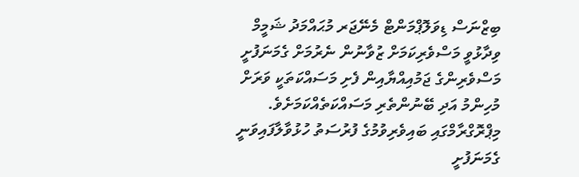ބިޒްނަސް ޑިވަލޮޕްމަންޓް މެނޭޖަރ މުޙައްމަދު ޝަމީމް ވިދާޅުވީ މަސްވެރިކަމަށް ޒުވާނުން ނެރުމަށް ގެމަނަފުށީ މަސްވެރިންގެ ޖަމުއިއްޔާއިން ފެށި މަސައްކަތަކީ ވަރަށް މުހިންމު އަދި ބޭނުންތެރި މަސައްކަތެއްކަމަށެވެ.
މިޕްރޮގްރާމްގައި ބައިވެރިވުމުގެ ފުރުސަތު ހުޅުވާލާފައިވަނީ ގެމަނަފުށީ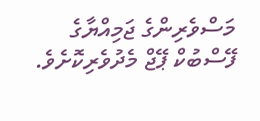މަސްވެރިންގެ ޖަމިއްޔާގެ ފޭސްބުކް ޕޭޖް މެދުވެރިކޮށެވެ.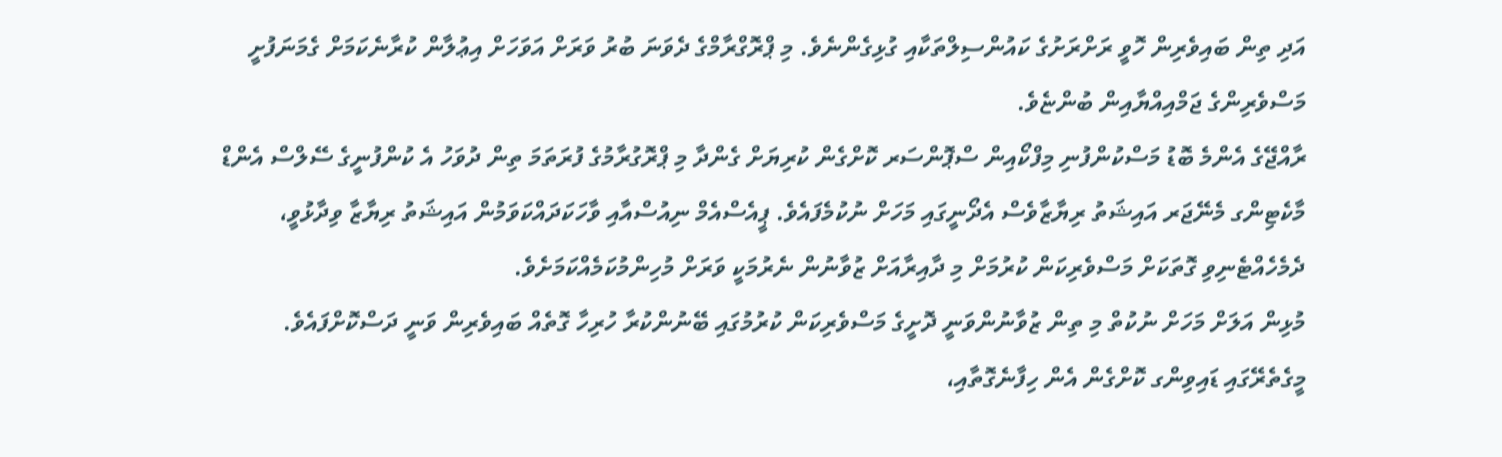އަދި ތިން ބައިވެރިން ހޮވީ ރަށްރަށުގެ ކައުންސިލްތަކާއި ގުޅިގެންނެވެ. މި ޕްރޮގްރާމްގެ ދެވަނަ ބުރު ވަރަށް އަވަހަށް އިޢުލާން ކުރާނެކަމަށް ގެމަނަފުށީ މަސްވެރިންގެ ޖަމްއިއްޔާއިން ބުންޏެވެ.
ރާއްޖޭގެ އެންމެ ބޮޑު މަސްކުންފުނި މިފްކޯއިން ސްޕޮންސަރ ކޮށްގެން ކުރިޔަށް ގެންދާ މި ޕްރޮގުރާމުގެ ފުރަތަމަ ތިން ދުވަހު އެ ކުންފުނީގެ ސޭލްސް އެންޑް މާކެޓިންގ މެނޭޖަރ އައިޝަތު ރިޔާޒާވެސް އެދޯނީގައި މަހަށް ނުކުމެފައެވެ. ޕީއެސްއެމް ނިއުސްއާއި ވާހަކަދައްކަވަމުން އައިޝަތު ރިޔާޒާ ވިދާޅުވީ، ދެމެހެއްޓެނިވި ގޮތަކަށް މަސްވެރިކަން ކުރުމަށް މި ދާއިރާއަށް ޒުވާނުން ނެރުމަކީ ވަރަށް މުހިންމުކަމެއްކަމަށެވެ.
މުޅިން އަލަށް މަހަށް ނުކުތް މި ތިން ޒުވާނުންވަނީ ދޮށީގެ މަސްވެރިކަން ކުރުމުގައި ބޭނުންކުރާ ހުރިހާ ގޮތެއް ބައިވެރިން ވަނީ ދަސްކޮށްފައެވެ. މީގެތެރޭގައި ޑައިވިންގ ކޮށްގެން އެން ހިފާނެގޮތާއި،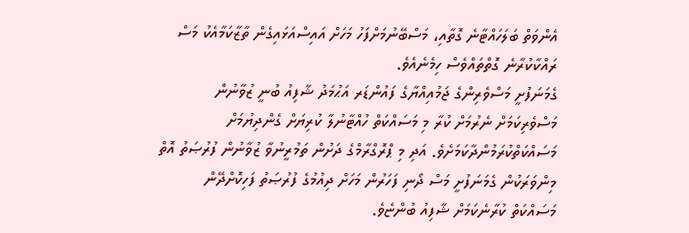އެންވަތް ބަލަހައްޓާނެ ގޮތާއި، މަސްބޭނުމަށްފަހު މަހަށް އައިސްއަޅައިގެން ތާޒާކަމާއެކު މަސް ރައްކާކުރާނެ ގޮތްތައްވެސް ހިމެނެއެވެ.
ގެމަނަފުށީ މަސްވެރިންގެ ޖަމުއިއްޔާގެ ފައުންޑަރ އަޙުމަދު ޝާފިއު ބުނީ ޒުވާނުން މަސްވެރިކަމަށް ނެރުމަށް ކުރާ މި މަސައްކަތް ހުއްޓާނުލާ ކުރިޔަށް ގެންދިޔުމަށް މަސައްކަތްކުރަމުންދާކަމަށެވެ. އަދި މި ޕްރޮގްރާމްގެ ދަށުން ތަމުރީނުވާ ޒުވާނުން ފުރުޞަތު އޮތް މިންވަރަކުން ގެމަނަފުށީ މަސް ދޯނި ފަހަރުން މަހަށް ދިއުމުގެ ފުރުޞަތު ފަހިކޮށްދޭން މަސައްކަތް ކުރާނެކަމަށް ޝާފިއު ބުންޏެވެ.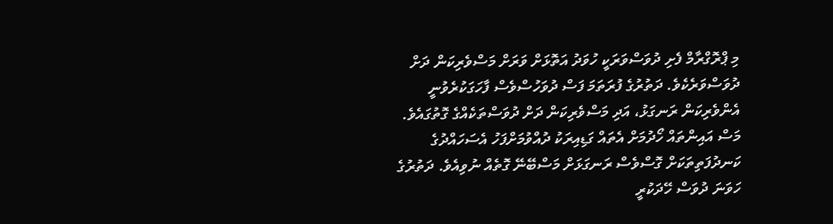މި ޕްރޮގްރާމް ފެށި ދުވަސްވަރަކީ ހުވަދު އަތޮޅަށް ވަރަށް މަސްވެރިކަން ދަށް ދުވަސްވަރެކެވެ. ދަތުރުގެ ފުރަތަމަ ފަސް ދުވަހުސްވެސް ފާހަގަކުރެވުނީ އެންވެރިކަން ރަނގަޅު، އަދި މަސްވެރިކަން ދަށް ދުވަސްތަކެއްގެ ގޮތުގައެވެ. މަސް އައިންތައް ހޯދުމަށް އެތައް ގަޑިއިރަކު ދުއްވުމަށްފަހު އެސަހައްދުގެ ކަނދުފަތިތަކަށް ގޮސްވެސް ރަނގަޅަށް މަސްބޭނޭ ގޮތެއް ނުވިއެވެ. ދަތުރުގެ ހަވަނަ ދުވަސް ހޭދަކުރީ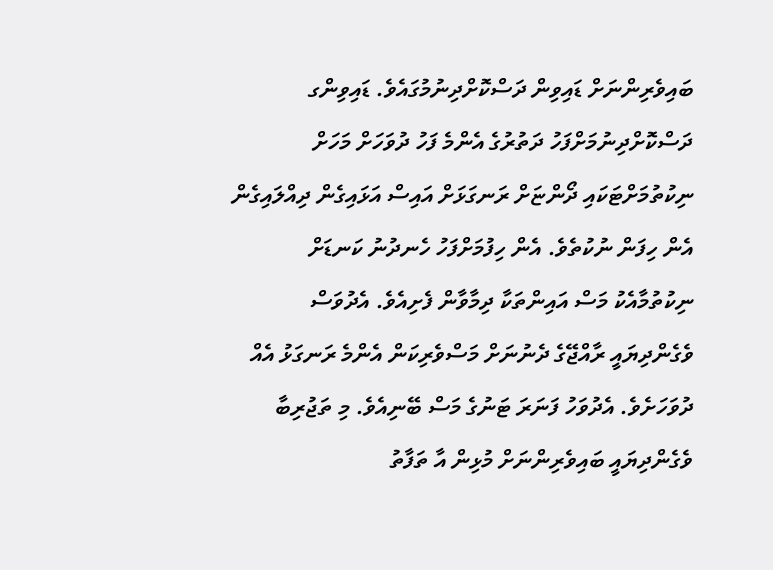ބައިވެރިންނަށް ޑައިވިން ދަސްކޮށްދިނުމުގައެވެ. ޑައިވިންގ ދަސްކޮށްދިނުމަށްފަހު ދަތުރުގެ އެންމެ ފަހު ދުވަހަށް މަހަށް ނިކުތުމަށްޓަކައި ދޯންޏަށް ރަނގަޅަށް އައިސް އަޅައިގެން ދިއްލައިގެން އެން ހިފަން ނުކުތެވެ. އެން ހިފުމަށްފަހު ހެނދުނު ކަނޑަށް ނިކުތުމާއެކު މަސް އައިންތަކާ ދިމާވާން ފެށިއެވެ. އެދުވަސް ވެގެންދިޔައީ ރާއްޖޭގެ ދެނުނަށް މަސްވެރިކަން އެންމެ ރަނގަޅު އެއް ދުވަހަށެވެ. އެދުވަހު ފަނަރަ ޓަނުގެ މަސް ބޭނިއެވެ. މި ތަޖުރިބާ ވެގެންދިޔައީ ބައިވެރިންނަށް މުޅިން އާ ތަފާތު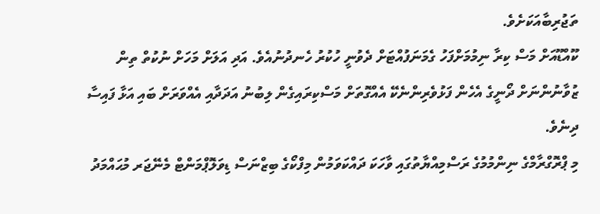ތަޖުރިބާއަކަށެވެ.
ކޫއްޑޫއަށް މަސް ކިރާ ނިމުމަށްފަހު ގެމަނަފުއްޓަށް ދެވުނީ ހުކުރު ހެނދުނުއެވެ. އަދި އަލަށް މަހަށް ނުކުތް ތިން ޒުވާނުންނަށް ދޯނީގެ އެހެން ފަޅުވެރިންނެކޭ އެއްގޮތަށް މަސްކިރައިގެން ލިބުނު އަދަދާއި އެއްވަރަށް ބައި އަޅާ ފައިސާ ދިނެވެ.
މި ޕްރޮގްރާމްގެ ނިންމުމުގެ ރަސްމިއްޔާތުގައި ވާހަކަ ދައްކަވަމުން މިފްކޯގެ ބިޒްނަސް ޑިވަލޮޕްމަންޓް މެނޭޖަރ މުޙައްމަދު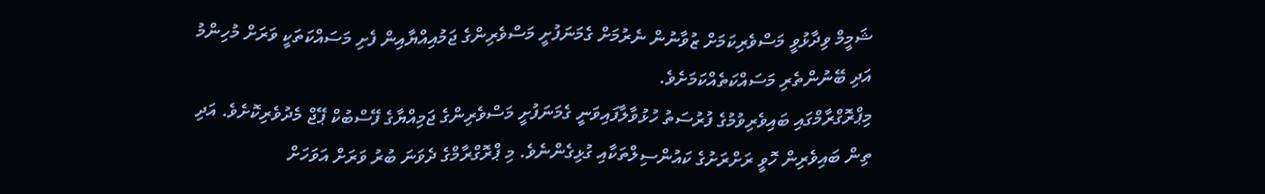ޝަމީމް ވިދާޅުވީ މަސްވެރިކަމަށް ޒުވާނުން ނެރުމަށް ގެމަނަފުށީ މަސްވެރިންގެ ޖަމުއިއްޔާއިން ފެށި މަސައްކަތަކީ ވަރަށް މުހިންމު އަދި ބޭނުންތެރި މަސައްކަތެއްކަމަށެވެ.
މިޕްރޮގްރާމްގައި ބައިވެރިވުމުގެ ފުރުސަތު ހުޅުވާލާފައިވަނީ ގެމަނަފުށީ މަސްވެރިންގެ ޖަމިއްޔާގެ ފޭސްބުކް ޕޭޖް މެދުވެރިކޮށެވެ. އަދި ތިން ބައިވެރިން ހޮވީ ރަށްރަށުގެ ކައުންސިލްތަކާއި ގުޅިގެންނެވެ. މި ޕްރޮގްރާމްގެ ދެވަނަ ބުރު ވަރަށް އަވަހަށް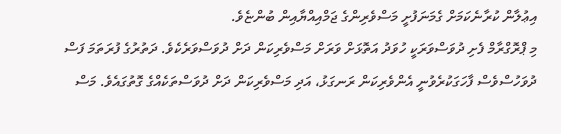އިޢުލާން ކުރާނެކަމަށް ގެމަނަފުށީ މަސްވެރިންގެ ޖަމްއިއްޔާއިން ބުންޏެވެ.
މި ޕްރޮގްރާމް ފެށި ދުވަސްވަރަކީ ހުވަދު އަތޮޅަށް ވަރަށް މަސްވެރިކަން ދަށް ދުވަސްވަރެކެވެ. ދަތުރުގެ ފުރަތަމަ ފަސް ދުވަހުސްވެސް ފާހަގަކުރެވުނީ އެންވެރިކަން ރަނގަޅު، އަދި މަސްވެރިކަން ދަށް ދުވަސްތަކެއްގެ ގޮތުގައެވެ. މަސް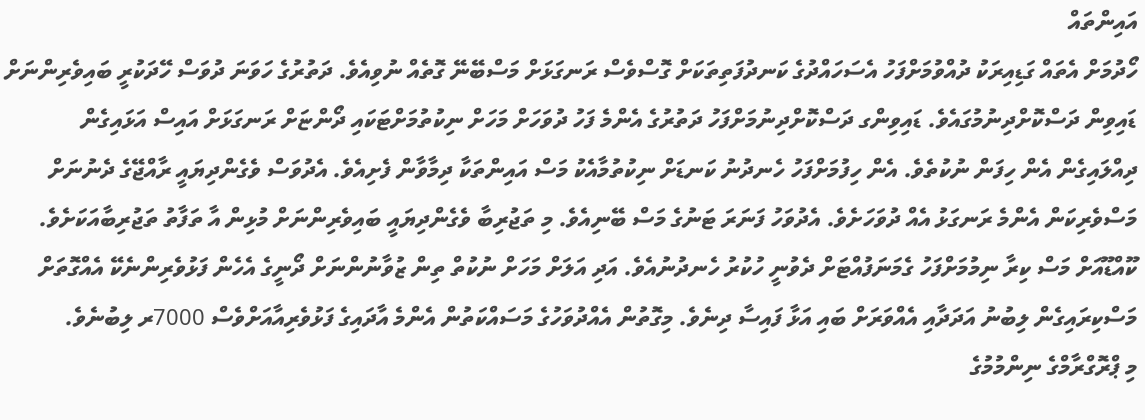އައިންތައް
ހޯދުމަށް އެތައް ގަޑިއިރަކު ދުއްވުމަށްފަހު އެސަހައްދުގެ ކަނދުފަތިތަކަށް ގޮސްވެސް ރަނގަޅަށް މަސްބޭނޭ ގޮތެއް ނުވިއެވެ. ދަތުރުގެ ހަވަނަ ދުވަސް ހޭދަކުރީ ބައިވެރިންނަށް ޑައިވިން ދަސްކޮށްދިނުމުގައެވެ. ޑައިވިންގ ދަސްކޮށްދިނުމަށްފަހު ދަތުރުގެ އެންމެ ފަހު ދުވަހަށް މަހަށް ނިކުތުމަށްޓަކައި ދޯންޏަށް ރަނގަޅަށް އައިސް އަޅައިގެން ދިއްލައިގެން އެން ހިފަން ނުކުތެވެ. އެން ހިފުމަށްފަހު ހެނދުނު ކަނޑަށް ނިކުތުމާއެކު މަސް އައިންތަކާ ދިމާވާން ފެށިއެވެ. އެދުވަސް ވެގެންދިޔައީ ރާއްޖޭގެ ދެނުނަށް މަސްވެރިކަން އެންމެ ރަނގަޅު އެއް ދުވަހަށެވެ. އެދުވަހު ފަނަރަ ޓަނުގެ މަސް ބޭނިއެވެ. މި ތަޖުރިބާ ވެގެންދިޔައީ ބައިވެރިންނަށް މުޅިން އާ ތަފާތު ތަޖުރިބާއަކަށެވެ.
ކޫއްޑޫއަށް މަސް ކިރާ ނިމުމަށްފަހު ގެމަނަފުއްޓަށް ދެވުނީ ހުކުރު ހެނދުނުއެވެ. އަދި އަލަށް މަހަށް ނުކުތް ތިން ޒުވާނުންނަށް ދޯނީގެ އެހެން ފަޅުވެރިންނެކޭ އެއްގޮތަށް މަސްކިރައިގެން ލިބުނު އަދަދާއި އެއްވަރަށް ބައި އަޅާ ފައިސާ ދިނެވެ. މިގޮތުން އެއްދުވަހުގެ މަސައްކަތުން އެންމެ އާދައިގެ ފަޅުވެރިއާއަށްވެސް 7000ރ ލިބުނެވެ.
މި ޕްރޮގްރާމްގެ ނިންމުމުގެ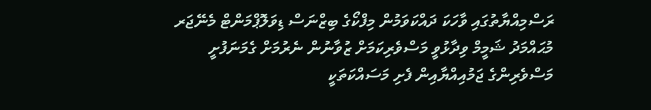ރަސްމިއްޔާތުގައި ވާހަކަ ދައްކަވަމުން މިފްކޯގެ ބިޒްނަސް ޑިވަލޮޕްމަންޓް މެނޭޖަރ މުޙައްމަދު ޝަމީމް ވިދާޅުވީ މަސްވެރިކަމަށް ޒުވާނުން ނެރުމަށް ގެމަނަފުށީ މަސްވެރިންގެ ޖަމުއިއްޔާއިން ފެށި މަސައްކަތަކީ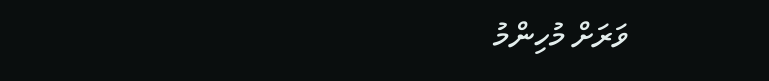ވަރަށް މުހިންމު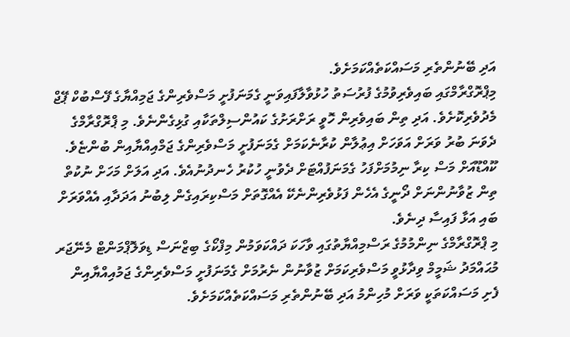އަދި ބޭނުންތެރި މަސައްކަތެއްކަމަށެވެ.
މިޕްރޮގްރާމްގައި ބައިވެރިވުމުގެ ފުރުސަތު ހުޅުވާލާފައިވަނީ ގެމަނަފުށީ މަސްވެރިންގެ ޖަމިއްޔާގެ ފޭސްބުކް ޕޭޖް މެދުވެރިކޮށެވެ. އަދި ތިން ބައިވެރިން ހޮވީ ރަށްރަށުގެ ކައުންސިލްތަކާއި ގުޅިގެންނެވެ. މި ޕްރޮގްރާމްގެ ދެވަނަ ބުރު ވަރަށް އަވަހަށް އިޢުލާން ކުރާނެކަމަށް ގެމަނަފުށީ މަސްވެރިންގެ ޖަމްއިއްޔާއިން ބުންޏެވެ.
ކޫއްޑޫއަށް މަސް ކިރާ ނިމުމަށްފަހު ގެމަނަފުއްޓަށް ދެވުނީ ހުކުރު ހެނދުނުއެވެ. އަދި އަލަށް މަހަށް ނުކުތް ތިން ޒުވާނުންނަށް ދޯނީގެ އެހެން ފަޅުވެރިންނެކޭ އެއްގޮތަށް މަސްކިރައިގެން ލިބުނު އަދަދާއި އެއްވަރަށް ބައި އަޅާ ފައިސާ ދިނެވެ.
މި ޕްރޮގްރާމްގެ ނިންމުމުގެ ރަސްމިއްޔާތުގައި ވާހަކަ ދައްކަވަމުން މިފްކޯގެ ބިޒްނަސް ޑިވަލޮޕްމަންޓް މެނޭޖަރ މުޙައްމަދު ޝަމީމް ވިދާޅުވީ މަސްވެރިކަމަށް ޒުވާނުން ނެރުމަށް ގެމަނަފުށީ މަސްވެރިންގެ ޖަމުއިއްޔާއިން ފެށި މަސައްކަތަކީ ވަރަށް މުހިންމު އަދި ބޭނުންތެރި މަސައްކަތެއްކަމަށެވެ.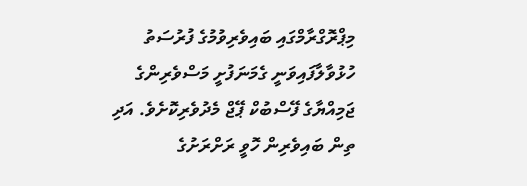މިޕްރޮގްރާމްގައި ބައިވެރިވުމުގެ ފުރުސަތު ހުޅުވާލާފައިވަނީ ގެމަނަފުށީ މަސްވެރިންގެ ޖަމިއްޔާގެ ފޭސްބުކް ޕޭޖް މެދުވެރިކޮށެވެ. އަދި ތިން ބައިވެރިން ހޮވީ ރަށްރަށުގެ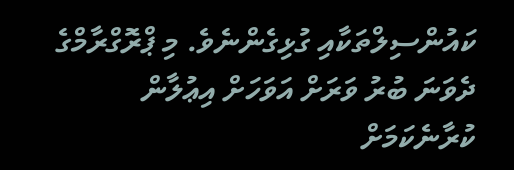ކައުންސިލްތަކާއި ގުޅިގެންނެވެ. މި ޕްރޮގްރާމްގެ ދެވަނަ ބުރު ވަރަށް އަވަހަށް އިޢުލާން ކުރާނެކަމަށް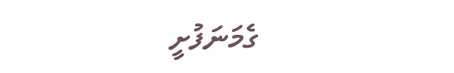ގެމަނަފުށީ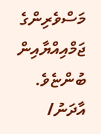މަސްވެރިންގެ ޖަމްއިއްޔާއިން ބުންޏެވެ.
އާދަނު/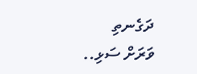ދަގެނތި
ވަރަށް ސަޅި..